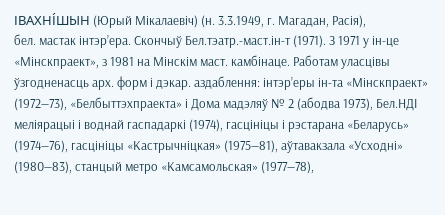ІВАХНІ́ШЫН (Юрый Мікалаевіч) (н. 3.3.1949, г. Магадан, Расія),
бел. мастак інтэр’ера. Скончыў Бел.тэатр.-маст.ін-т (1971). З 1971 у ін-це «Мінскпраект», з 1981 на Мінскім маст. камбінаце. Работам уласцівы ўзгодненасць арх. форм і дэкар. аздаблення: інтэр’еры ін-та «Мінскпраект» (1972—73), «Белбыттэхпраекта» і Дома мадэляў № 2 (абодва 1973), Бел.НДІ меліярацыі і воднай гаспадаркі (1974), гасцініцы і рэстарана «Беларусь» (1974—76), гасцініцы «Кастрычніцкая» (1975—81), аўтавакзала «Усходні» (1980—83), станцый метро «Камсамольская» (1977—78),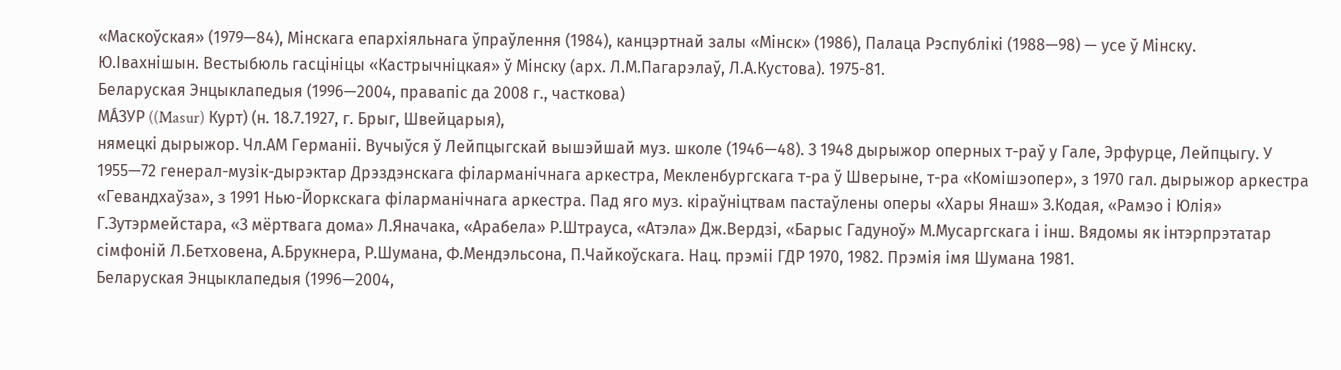«Маскоўская» (1979—84), Мінскага епархіяльнага ўпраўлення (1984), канцэртнай залы «Мінск» (1986), Палаца Рэспублікі (1988—98) — усе ў Мінску.
Ю.Івахнішын. Вестыбюль гасцініцы «Кастрычніцкая» ў Мінску (арх. Л.М.Пагарэлаў, Л.А.Кустова). 1975-81.
Беларуская Энцыклапедыя (1996—2004, правапіс да 2008 г., часткова)
МА́ЗУР ((Masur) Курт) (н. 18.7.1927, г. Брыг, Швейцарыя),
нямецкі дырыжор. Чл.АМ Германіі. Вучыўся ў Лейпцыгскай вышэйшай муз. школе (1946—48). З 1948 дырыжор оперных т-раў у Гале, Эрфурце, Лейпцыгу. У 1955—72 генерал-музік-дырэктар Дрэздэнскага філарманічнага аркестра, Мекленбургскага т-ра ў Шверыне, т-ра «Комішэопер», з 1970 гал. дырыжор аркестра «Гевандхаўза», з 1991 Нью-Йоркскага філарманічнага аркестра. Пад яго муз. кіраўніцтвам пастаўлены оперы «Хары Янаш» З.Кодая, «Рамэо і Юлія» Г.Зутэрмейстара, «З мёртвага дома» Л.Яначака, «Арабела» Р.Штрауса, «Атэла» Дж.Вердзі, «Барыс Гадуноў» М.Мусаргскага і інш. Вядомы як інтэрпрэтатар сімфоній Л.Бетховена, А.Брукнера, Р.Шумана, Ф.Мендэльсона, П.Чайкоўскага. Нац. прэміі ГДР 1970, 1982. Прэмія імя Шумана 1981.
Беларуская Энцыклапедыя (1996—2004,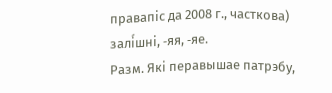правапіс да 2008 г., часткова)
залі́шні, ‑яя, ‑яе.
Разм. Які перавышае патрэбу,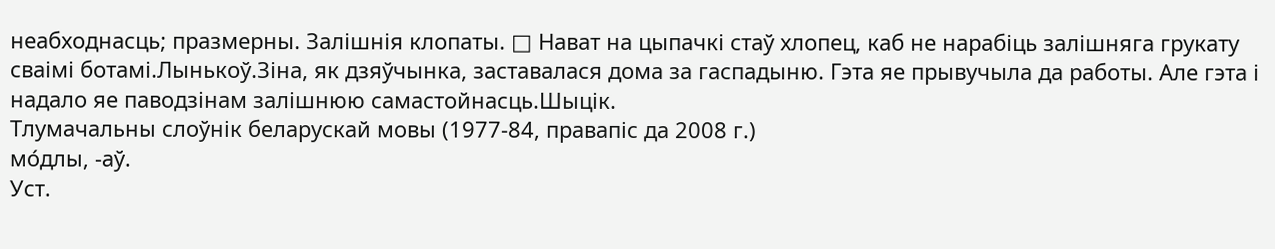неабходнасць; празмерны. Залішнія клопаты. □ Нават на цыпачкі стаў хлопец, каб не нарабіць залішняга грукату сваімі ботамі.Лынькоў.Зіна, як дзяўчынка, заставалася дома за гаспадыню. Гэта яе прывучыла да работы. Але гэта і надало яе паводзінам залішнюю самастойнасць.Шыцік.
Тлумачальны слоўнік беларускай мовы (1977-84, правапіс да 2008 г.)
мо́длы, ‑аў.
Уст.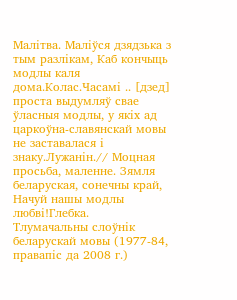Малітва. Маліўся дзядзька з тым разлікам, Каб кончыць модлы каля дома.Колас.Часамі .. [дзед] проста выдумляў свае ўласныя модлы, у якіх ад царкоўна-славянскай мовы не заставалася і знаку.Лужанін.// Моцная просьба, маленне. Зямля беларуская, сонечны край, Начуй нашы модлы любві!Глебка.
Тлумачальны слоўнік беларускай мовы (1977-84, правапіс да 2008 г.)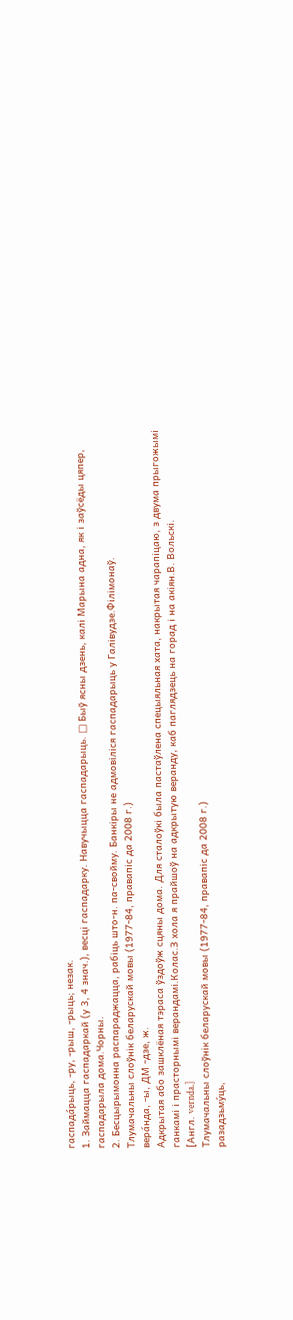гаспада́рыць, ‑ру, ‑рыш, ‑рыць; незак.
1. Займацца гаспадаркай (у 3, 4 знач.), весці гаспадарку. Навучыцца гаспадарыць. □ Быў ясны дзень, калі Марына адна, як і заўсёды цяпер, гаспадарыла дома.Чорны.
2. Бесцырымонна распараджацца, рабіць што‑н. па-свойму. Банкіры не адмовіліся гаспадарыць у Галівудзе.Філімонаў.
Тлумачальны слоўнік беларускай мовы (1977-84, правапіс да 2008 г.)
вера́нда, ‑ы, ДМ ‑дзе, ж.
Адкрытая або зашклёная тэраса ўздоўж сцяны дома. Для сталоўкі была пастаўлена спецыяльная хата, накрытая чарапіцаю, з двума прыгожымі ганкамі і прасторнымі верандамі.Колас.З хола я прайшоў на адкрытую веранду, каб паглядзець на горад і на акіян.В. Вольскі.
[Англ. vernda.]
Тлумачальны слоўнік беларускай мовы (1977-84, правапіс да 2008 г.)
разадзьму́ць,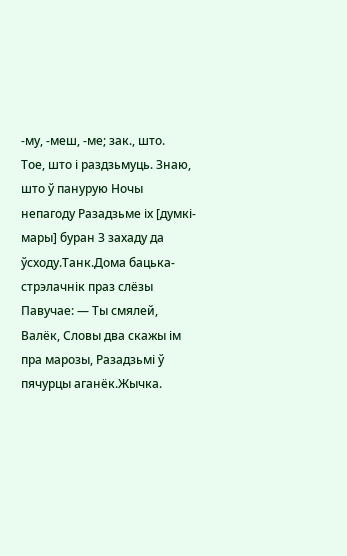‑му, ‑меш, ‑ме; зак., што.
Тое, што і раздзьмуць. Знаю, што ў панурую Ночы непагоду Разадзьме іх [думкі-мары] буран З захаду да ўсходу.Танк.Дома бацька-стрэлачнік праз слёзы Павучае: — Ты смялей, Валёк, Словы два скажы ім пра марозы, Разадзьмі ў пячурцы аганёк.Жычка.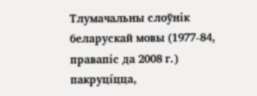Тлумачальны слоўнік беларускай мовы (1977-84, правапіс да 2008 г.)
пакруці́цца,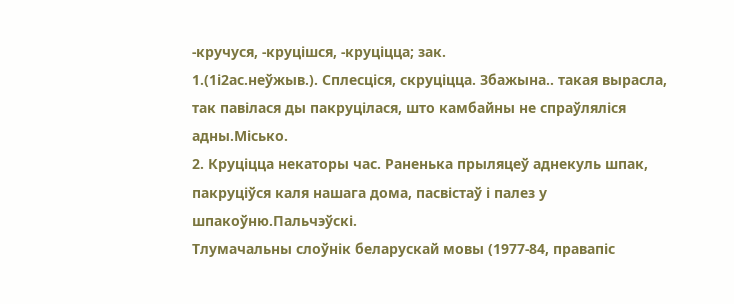‑кручуся, ‑круцішся, ‑круціцца; зак.
1.(1і2ас.неўжыв.). Сплесціся, скруціцца. Збажына.. такая вырасла, так павілася ды пакруцілася, што камбайны не спраўляліся адны.Місько.
2. Круціцца некаторы час. Раненька прыляцеў аднекуль шпак, пакруціўся каля нашага дома, пасвістаў і палез у шпакоўню.Пальчэўскі.
Тлумачальны слоўнік беларускай мовы (1977-84, правапіс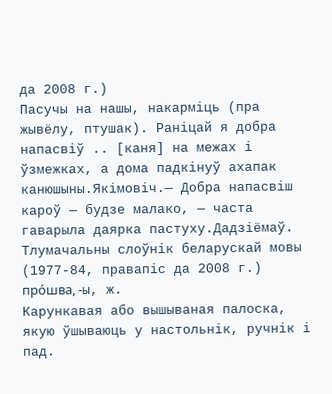да 2008 г.)
Пасучы на нашы, накарміць (пра жывёлу, птушак). Раніцай я добра напасвіў .. [каня] на межах і ўзмежках, а дома падкінуў ахапак канюшыны.Якімовіч.— Добра напасвіш кароў — будзе малако, — часта гаварыла даярка пастуху.Дадзіёмаў.
Тлумачальны слоўнік беларускай мовы (1977-84, правапіс да 2008 г.)
про́шва, ‑ы, ж.
Карункавая або вышываная палоска, якую ўшываюць у настольнік, ручнік і пад.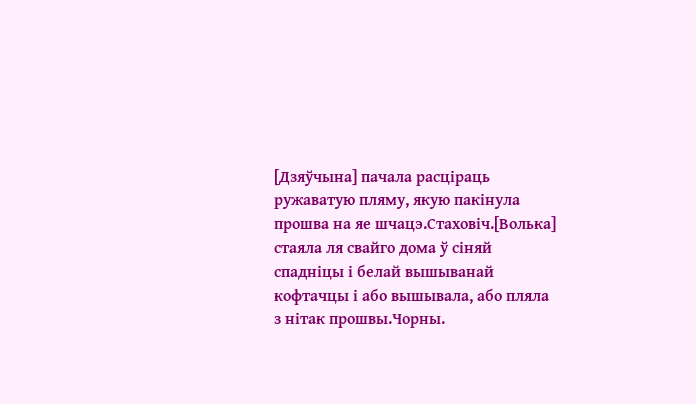[Дзяўчына] пачала расціраць ружаватую пляму, якую пакінула прошва на яе шчацэ.Стаховіч.[Волька] стаяла ля свайго дома ў сіняй спадніцы і белай вышыванай кофтачцы і або вышывала, або пляла з нітак прошвы.Чорны.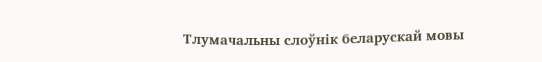Тлумачальны слоўнік беларускай мовы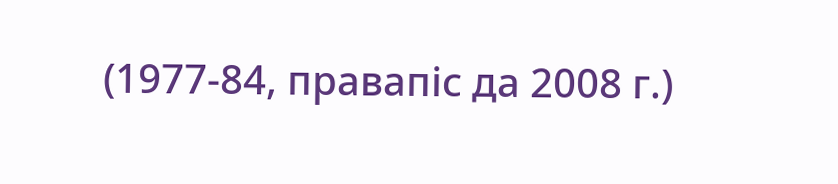(1977-84, правапіс да 2008 г.)